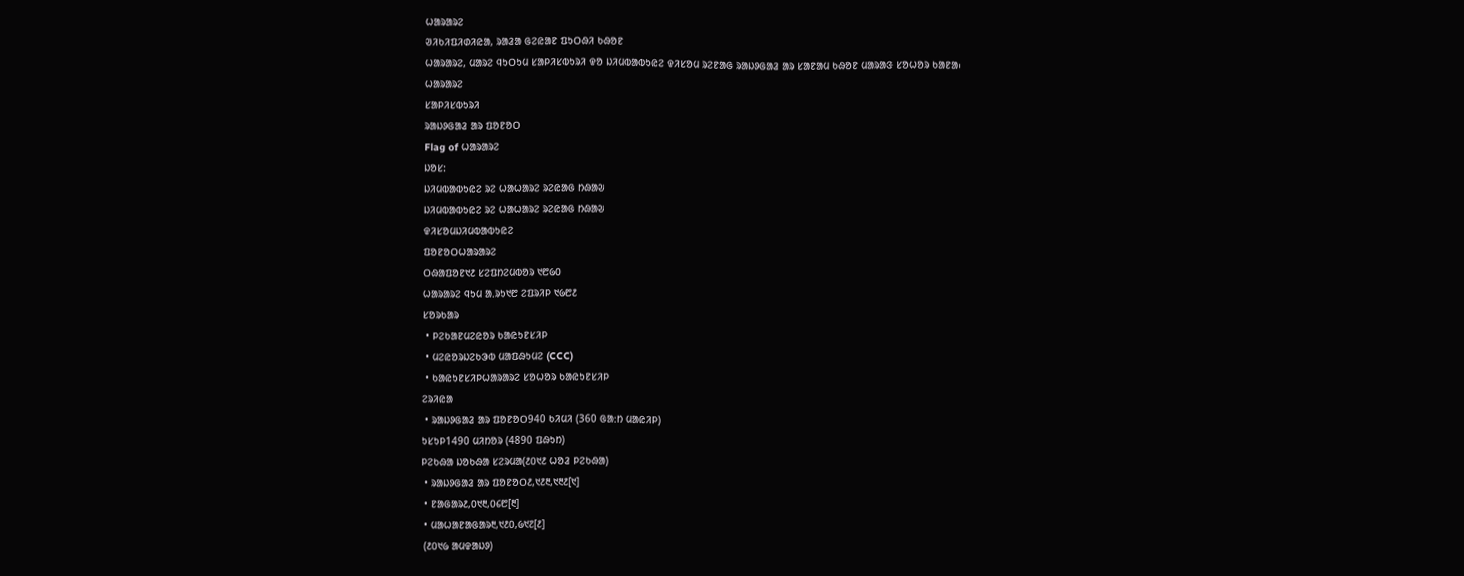ᱦᱟᱨᱟᱨᱮ
ᱣᱤᱠᱤᱯᱤᱰᱤᱭᱟ, ᱨᱟᱲᱟ ᱜᱮᱭᱟᱱ ᱯᱩᱛᱷᱤ ᱠᱷᱚᱱ
ᱦᱟᱨᱟᱨᱮ, ᱢᱟᱨᱮ ᱧᱩᱛᱩᱢ ᱥᱟᱞᱤᱥᱵᱩᱨᱤ ᱫᱚ ᱡᱤᱢᱵᱟᱵᱩᱭᱮ ᱫᱤᱥᱚᱢ ᱨᱮᱱᱟᱜ ᱨᱟᱡᱽᱜᱟᱲ ᱟᱨ ᱥᱟᱱᱟᱢ ᱠᱷᱚᱱ ᱢᱟᱨᱟᱝ ᱥᱚᱦᱚᱨ ᱠᱟᱱᱟ᱾
ᱦᱟᱨᱟᱨᱮ
ᱥᱟᱞᱤᱥᱵᱩᱨᱤ
ᱨᱟᱡᱽᱜᱟᱲ ᱟᱨ ᱯᱚᱱᱚᱛ
Flag of ᱦᱟᱨᱟᱨᱮ
ᱡᱚᱥ:
ᱡᱤᱢᱵᱟᱵᱩᱭᱮ ᱨᱮ ᱦᱟᱦᱟᱨᱮ ᱨᱮᱭᱟᱜ ᱴᱷᱟᱶ
ᱡᱤᱢᱵᱟᱵᱩᱭᱮ ᱨᱮ ᱦᱟᱦᱟᱨᱮ ᱨᱮᱭᱟᱜ ᱴᱷᱟᱶ
ᱫᱤᱥᱚᱢᱡᱤᱢᱵᱟᱵᱩᱭᱮ
ᱯᱚᱱᱚᱛᱦᱟᱨᱟᱨᱮ
ᱛᱷᱟᱯᱚᱱ᱑᱒ ᱥᱮᱯᱴᱮᱢᱵᱚᱨ ᱑᱘᱙᱐
ᱦᱟᱨᱟᱨᱮ ᱧᱩᱢ ᱟᱹᱨᱩ᱑᱘ ᱮᱯᱨᱤᱞ ᱑᱙᱘᱒
ᱥᱚᱨᱠᱟᱨ
 • ᱞᱮᱠᱟᱱᱢᱮᱭᱚᱨ ᱠᱟᱭᱩᱱᱥᱤᱞ
 • ᱢᱮᱭᱚᱨᱡᱮᱠᱳᱵ ᱢᱟᱯᱷᱩᱢᱮ (CCC)
 • ᱠᱟᱭᱩᱱᱥᱤᱞᱦᱟᱨᱟᱨᱮ ᱥᱚᱦᱚᱨ ᱠᱟᱭᱩᱱᱥᱤᱞ
ᱮᱨᱤᱭᱟ
 • ᱨᱟᱡᱽᱜᱟᱲ ᱟᱨ ᱯᱚᱱᱚᱛ940 ᱠᱤᱢᱤ (360 ᱜᱟᱺᱴ ᱢᱟᱭᱤᱞ)
ᱩᱥᱩᱞ1490 ᱢᱤᱴᱚᱨ (4890 ᱯᱷᱩᱴ)
ᱞᱮᱠᱷᱟ ᱡᱚᱠᱷᱟ ᱥᱮᱨᱢᱟ(᱒᱐᱑᱒ ᱦᱚᱲ ᱞᱮᱠᱷᱟ)
 • ᱨᱟᱡᱽᱜᱟᱲ ᱟᱨ ᱯᱚᱱᱚᱛ᱒,᱑᱒᱓,᱑᱓᱒[᱑]
 • ᱱᱟᱜᱟᱨ᱒,᱐᱑᱓,᱐᱔᱘[᱓]
 • ᱢᱟᱦᱟᱱᱟᱜᱟᱨ᱓,᱑᱒᱐,᱙᱑᱗[᱒]
 (᱒᱐᱑᱙ ᱟᱢᱫᱟᱡᱽ)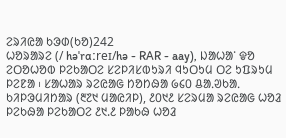ᱮᱨᱤᱭᱟ ᱠᱳᱰ(ᱠᱚ)242
ᱦᱚᱨᱟᱨᱮ (/ həˈrɑːreɪ/hə - RAR - aay), ᱡᱟᱦᱟᱸ ᱫᱚ ᱮᱛᱚᱦᱚᱵ ᱞᱮᱠᱟᱛᱮ ᱥᱮᱞᱤᱥᱵᱩᱨᱤ ᱧᱩᱛᱩᱢ ᱛᱮ ᱩᱯᱨᱩᱢ ᱞᱮᱱᱟ ᱾ ᱥᱟᱦᱟᱨ ᱨᱮᱭᱟᱜ ᱴᱚᱴᱷᱟ ᱙᱔᱐ ᱪᱟᱹᱣᱠᱟᱹ ᱠᱤᱞᱳᱢᱤᱴᱟᱨ (᱓᱗᱑ ᱢᱟᱭᱤᱞ), ᱒᱐᱑᱒ ᱥᱮᱨᱢᱟ ᱨᱮᱭᱟᱜ ᱦᱚᱲ ᱞᱮᱠᱷᱟ ᱞᱮᱠᱟᱛᱮ ᱒᱑.᱒ ᱞᱟᱠᱷ ᱦᱚᱲ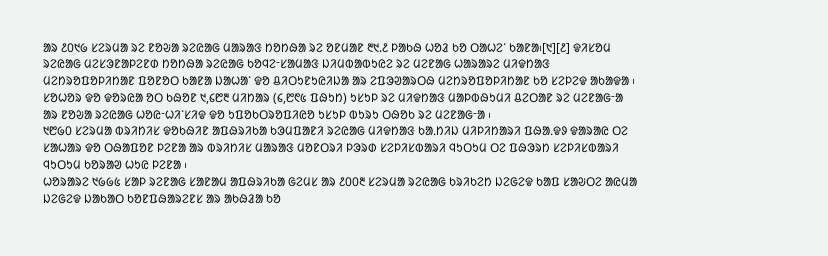ᱟᱨ ᱒᱐᱑᱙ ᱥᱮᱨᱢᱟ ᱨᱮ ᱱᱚᱶᱟ ᱨᱮᱭᱟᱜ ᱢᱟᱨᱟᱝ ᱴᱚᱴᱷᱟ ᱨᱮ ᱚᱱᱢᱟᱱ ᱓᱑.᱒ ᱞᱟᱠᱷ ᱦᱚᱲ ᱠᱚ ᱛᱟᱦᱮᱸ ᱠᱟᱱᱟ᱾[᱑][᱒] ᱫᱤᱥᱚᱢ ᱨᱮᱭᱟᱜ ᱢᱮᱥᱳᱱᱟᱞᱮᱱᱰ ᱴᱚᱴᱷᱟ ᱨᱮᱭᱟᱜ ᱠᱚᱧᱮᱼᱥᱟᱢᱟᱝ ᱡᱤᱢᱵᱟᱵᱩᱭᱮ ᱨᱮ ᱢᱮᱱᱟᱜ ᱦᱟᱨᱟᱨᱮ ᱢᱤᱫᱴᱟᱝ ᱢᱮᱴᱨᱚᱯᱚᱞᱤᱴᱟᱱ ᱯᱚᱱᱚᱛ ᱠᱟᱱᱟ ᱡᱟᱦᱟᱸ ᱫᱚ ᱪᱤᱛᱩᱱᱩᱭᱤᱡᱟ ᱟᱨ ᱮᱯᱳᱣᱟᱨᱛᱷ ᱢᱮᱴᱨᱚᱯᱚᱞᱤᱴᱟᱱ ᱠᱚ ᱥᱮᱞᱮᱫ ᱟᱠᱟᱫᱟ ᱾ ᱥᱚᱦᱚᱨ ᱫᱚ ᱫᱚᱨᱭᱟ ᱚᱛ ᱠᱷᱚᱱ ᱑,᱔᱘᱓ ᱢᱤᱴᱟᱨ (᱔,᱘᱖᱕ ᱯᱷᱩᱴ) ᱩᱥᱩᱞ ᱨᱮ ᱢᱤᱫᱴᱟᱝ ᱢᱟᱞᱵᱷᱩᱢᱤ ᱪᱮᱛᱟᱱ ᱨᱮ ᱢᱮᱱᱟᱜᱼᱟ ᱟᱨ ᱱᱚᱶᱟ ᱨᱮᱭᱟᱜ ᱦᱚᱭᱼᱦᱤᱸᱥᱤᱫ ᱫᱚ ᱩᱯᱚᱠᱛᱨᱚᱯᱤᱭᱚ ᱩᱥᱩᱞ ᱵᱩᱨᱩ ᱛᱷᱚᱠ ᱨᱮ ᱢᱮᱱᱟᱜᱼᱟ ᱾
᱑᱘᱙᱐ ᱥᱮᱨᱢᱟ ᱵᱨᱤᱴᱤᱥ ᱫᱚᱠᱷᱤᱱ ᱟᱯᱷᱨᱤᱠᱟ ᱠᱳᱢᱯᱟᱱᱤ ᱨᱮᱭᱟᱜ ᱢᱤᱫᱴᱟᱝ ᱠᱟᱹᱴᱤᱡ ᱢᱤᱞᱤᱴᱟᱨᱤ ᱯᱷᱟᱹᱫᱽ ᱫᱟᱨᱟᱭ ᱛᱮ ᱥᱟᱦᱟᱨ ᱫᱚ ᱛᱷᱟᱯᱚᱱ ᱞᱮᱱᱟ ᱟᱨ ᱵᱨᱤᱴᱤᱥ ᱢᱟᱨᱟᱝ ᱢᱚᱱᱛᱨᱤ ᱞᱳᱨᱰ ᱥᱮᱞᱤᱥᱵᱟᱨᱤ ᱧᱩᱛᱩᱢ ᱛᱮ ᱯᱷᱳᱨᱴ ᱥᱮᱞᱤᱥᱵᱟᱨᱤ ᱧᱩᱛᱩᱢ ᱠᱚᱨᱟᱣ ᱦᱩᱭ ᱞᱮᱱᱟ ᱾
ᱦᱚᱨᱟᱨᱮ ᱑᱙᱙᱕ ᱥᱟᱞ ᱨᱮᱱᱟᱜ ᱥᱟᱱᱟᱢ ᱟᱯᱷᱨᱤᱠᱟ ᱜᱮᱢᱥ ᱟᱨ ᱒᱐᱐᱓ ᱥᱮᱨᱢᱟ ᱨᱮᱭᱟᱜ ᱠᱨᱤᱠᱮᱴ ᱡᱮᱜᱮᱫ ᱠᱟᱯ ᱥᱟᱶᱛᱮ ᱟᱭᱢᱟ ᱡᱮᱜᱮᱫ ᱡᱟᱠᱟᱛ ᱠᱚᱱᱯᱷᱟᱨᱮᱱᱥ ᱟᱨ ᱟᱠᱷᱲᱟ ᱠᱚ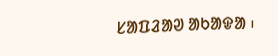ᱥᱟᱯᱲᱟᱣ ᱟᱠᱟᱫᱟ ᱾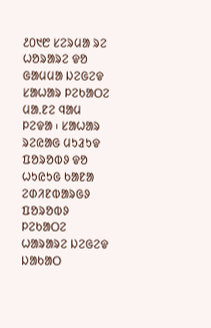᱒᱐᱑᱘ ᱥᱮᱨᱢᱟ ᱨᱮ ᱦᱚᱨᱟᱨᱮ ᱫᱚ ᱜᱟᱢᱢᱟ ᱡᱮᱜᱮᱫ ᱥᱟᱦᱟᱨ ᱞᱮᱠᱟᱛᱮ ᱢᱟᱹᱱᱮ ᱧᱟᱢ ᱞᱮᱫᱟ ᱾ ᱥᱟᱦᱟᱨ ᱨᱮᱭᱟᱜ ᱢᱩᱲᱩᱫ ᱯᱚᱨᱚᱵᱽ ᱫᱚ ᱦᱩᱭᱩᱜ ᱠᱟᱱᱟ ᱮᱰᱤᱱᱵᱟᱨᱜᱽ ᱯᱚᱨᱚᱵᱽ ᱞᱮᱠᱟᱛᱮ ᱦᱟᱨᱟᱨᱮ ᱡᱮᱜᱮᱫ ᱡᱟᱠᱟᱛ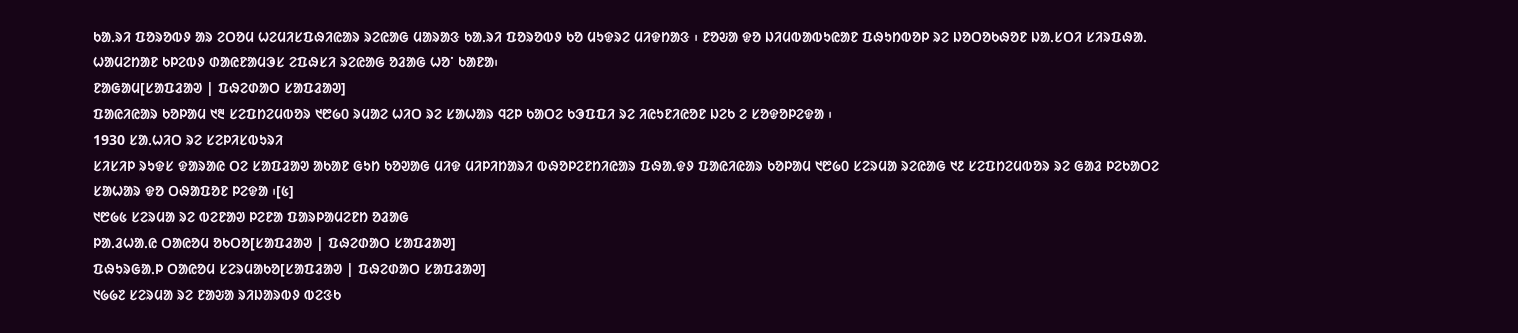ᱠᱟᱹᱨᱤ ᱯᱚᱨᱚᱵᱽ ᱟᱨ ᱮᱛᱚᱢ ᱦᱮᱢᱤᱥᱯᱷᱤᱭᱟᱨ ᱨᱮᱭᱟᱜ ᱢᱟᱨᱟᱝ ᱠᱟᱹᱨᱤ ᱯᱚᱨᱚᱵᱽ ᱠᱚ ᱢᱩᱫᱨᱮ ᱢᱤᱫᱴᱟᱝ ᱾ ᱱᱚᱶᱟ ᱫᱚ ᱡᱤᱢᱵᱟᱵᱩᱭᱟᱱ ᱯᱷᱩᱴᱵᱚᱞ ᱨᱮ ᱡᱚᱛᱚᱠᱷᱚᱱ ᱡᱟᱹᱥᱛᱤ ᱥᱤᱨᱯᱷᱟᱹ ᱦᱟᱢᱮᱴᱟᱱ ᱠᱞᱮᱵᱽ ᱰᱟᱭᱱᱟᱢᱳᱥ ᱮᱯᱷᱥᱤ ᱨᱮᱭᱟᱜ ᱚᱲᱟᱜ ᱦᱚᱸ ᱠᱟᱱᱟ᱾
ᱱᱟᱜᱟᱢ[ᱥᱟᱯᱲᱟᱣ | ᱯᱷᱮᱰᱟᱛ ᱥᱟᱯᱲᱟᱣ]
ᱯᱟᱭᱤᱭᱟᱨ ᱠᱚᱞᱟᱢ ᱑᱓ ᱥᱮᱯᱴᱮᱢᱵᱚᱨ ᱑᱘᱙᱐ ᱨᱢᱟᱮ ᱦᱤᱛ ᱨᱮ ᱥᱟᱦᱟᱨ ᱧᱮᱞ ᱠᱟᱛᱮ ᱠᱳᱯᱯᱤ ᱨᱮ ᱤᱭᱩᱱᱤᱭᱚᱱ ᱡᱮᱠ ᱮ ᱥᱚᱫᱚᱞᱮᱫᱟ ᱾
1930 ᱥᱟᱹᱦᱤᱛ ᱨᱮ ᱥᱮᱞᱤᱥᱵᱩᱨᱤ
ᱥᱤᱥᱤᱞ ᱨᱩᱫᱥ ᱫᱟᱨᱟᱭ ᱛᱮ ᱥᱟᱯᱲᱟᱣ ᱟᱠᱟᱱ ᱜᱩᱴ ᱠᱚᱣᱟᱜ ᱢᱤᱫ ᱢᱤᱞᱤᱴᱟᱨᱤ ᱵᱷᱚᱞᱮᱱᱴᱤᱭᱟᱨ ᱯᱷᱟᱹᱫᱽ ᱯᱟᱭᱤᱭᱟᱨ ᱠᱚᱞᱟᱢ ᱑᱘᱙᱐ ᱥᱮᱨᱢᱟ ᱨᱮᱭᱟᱜ ᱑᱒ ᱥᱮᱯᱴᱮᱢᱵᱚᱨ ᱨᱮ ᱜᱟᱲ ᱞᱮᱠᱟᱛᱮ ᱥᱟᱦᱟᱨ ᱫᱚ ᱛᱷᱟᱯᱚᱱ ᱞᱮᱫᱟ ᱾[᱕]
᱑᱘᱙᱕ ᱥᱮᱨᱢᱟ ᱨᱮ ᱵᱮᱱᱟᱣ ᱞᱮᱱᱟ ᱯᱟᱨᱞᱟᱢᱮᱱᱴ ᱚᱲᱟᱜ
ᱞᱟᱹᱲᱦᱟᱹᱭ ᱛᱟᱭᱚᱢ ᱚᱠᱛᱚ[ᱥᱟᱯᱲᱟᱣ | ᱯᱷᱮᱰᱟᱛ ᱥᱟᱯᱲᱟᱣ]
ᱯᱷᱩᱨᱜᱟᱹᱞ ᱛᱟᱭᱚᱢ ᱥᱮᱨᱢᱟᱠᱚ[ᱥᱟᱯᱲᱟᱣ | ᱯᱷᱮᱰᱟᱛ ᱥᱟᱯᱲᱟᱣ]
᱑᱙᱙᱗ ᱥᱮᱨᱢᱟ ᱨᱮ ᱱᱟᱶᱟ ᱨᱤᱡᱟᱨᱵᱽ ᱵᱮᱝᱠ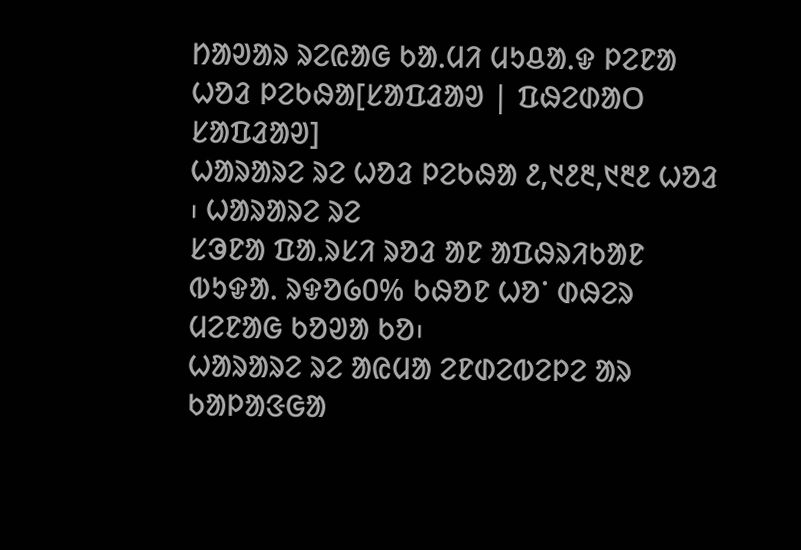ᱴᱟᱣᱟᱨ ᱨᱮᱭᱟᱜ ᱠᱟᱹᱢᱤ ᱢᱩᱪᱟᱹᱫ ᱞᱮᱱᱟ
ᱦᱚᱲ ᱞᱮᱠᱷᱟ[ᱥᱟᱯᱲᱟᱣ | ᱯᱷᱮᱰᱟᱛ ᱥᱟᱯᱲᱟᱣ]
ᱦᱟᱨᱟᱨᱮ ᱨᱮ ᱦᱚᱲ ᱞᱮᱠᱷᱟ ᱒,᱑᱒᱓,᱑᱓᱒ ᱦᱚᱲ ᱾ ᱦᱟᱨᱟᱨᱮ ᱨᱮ
ᱥᱳᱱᱟ ᱯᱟᱹᱨᱥᱤ ᱨᱚᱲ ᱟᱱ ᱟᱯᱷᱨᱤᱠᱟᱱ ᱵᱩᱫᱟᱹ ᱨᱫᱚ᱙᱐% ᱠᱷᱚᱱ ᱦᱚᱸ ᱰᱷᱮᱨ ᱢᱮᱱᱟᱜ ᱠᱚᱣᱟ ᱠᱚ᱾
ᱦᱟᱨᱟᱨᱮ ᱨᱮ ᱟᱭᱢᱟ ᱮᱱᱰᱮᱵᱮᱞᱮ ᱟᱨ ᱠᱟᱞᱟᱝᱜᱟ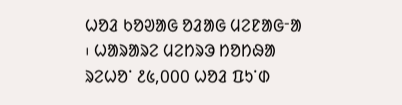ᱦᱚᱲ ᱠᱚᱣᱟᱜ ᱚᱲᱟᱜ ᱢᱮᱱᱟᱜᱼᱟ ᱾ ᱦᱟᱨᱟᱨᱮ ᱢᱮᱴᱨᱳ ᱴᱚᱴᱷᱟ ᱨᱮᱦᱚᱸ ᱒᱕,᱐᱐᱐ ᱦᱚᱲ ᱯᱩᱸᱰ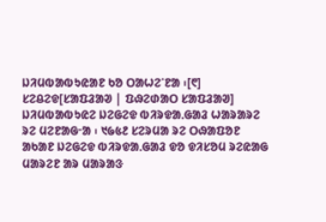ᱡᱤᱢᱵᱟᱵᱩᱭᱟᱱ ᱠᱚ ᱛᱟᱦᱮᱸᱱᱟ ᱾[᱖]
ᱥᱮᱪᱮᱫ[ᱥᱟᱯᱲᱟᱣ | ᱯᱷᱮᱰᱟᱛ ᱥᱟᱯᱲᱟᱣ]
ᱡᱤᱢᱵᱟᱵᱩᱭᱮ ᱡᱮᱜᱮᱫ ᱵᱤᱨᱫᱟᱹᱜᱟᱲ ᱦᱟᱨᱟᱨᱮ ᱨᱮ ᱢᱮᱱᱟᱜᱼᱟ ᱾ ᱑᱙᱕᱒ ᱥᱮᱨᱢᱟ ᱨᱮ ᱛᱷᱟᱯᱚᱱ ᱟᱠᱟᱱ ᱡᱮᱜᱮᱫ ᱵᱤᱨᱫᱟᱹᱜᱟᱲ ᱫᱚ ᱫᱤᱥᱚᱢ ᱨᱮᱭᱟᱜ ᱢᱟᱨᱮᱱ ᱟᱨ ᱢᱟᱨᱟᱝ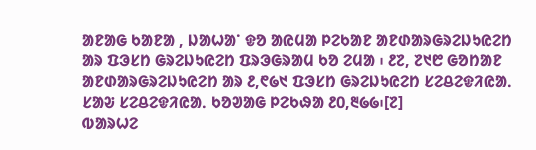ᱟᱱᱟᱜ ᱠᱟᱱᱟ , ᱡᱟᱦᱟᱸ ᱫᱚ ᱟᱭᱢᱟ ᱞᱮᱠᱟᱱ ᱟᱱᱰᱟᱨᱜᱨᱮᱡᱩᱭᱮᱴ ᱟᱨ ᱯᱳᱥᱴ ᱜᱨᱮᱡᱩᱭᱮᱴ ᱯᱨᱳᱜᱨᱟᱢ ᱠᱚ ᱮᱢᱟ ᱾ ᱒᱗, ᱗᱑᱘ ᱜᱚᱴᱟᱱ ᱟᱱᱰᱟᱨᱜᱨᱮᱡᱩᱭᱮᱴ ᱟᱨ ᱒,᱖᱙᱑ ᱯᱳᱥᱴ ᱜᱨᱮᱡᱩᱭᱮᱴ ᱥᱮᱪᱮᱫᱤᱭᱟᱹ ᱥᱟᱶ ᱥᱮᱪᱮᱫᱤᱭᱟᱹ ᱠᱚᱣᱟᱜ ᱞᱮᱠᱷᱟ ᱒᱐,᱓᱙᱙᱾[᱗]
ᱵᱟᱨᱦᱮ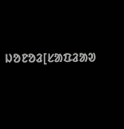ᱡᱚᱱᱚᱲ[ᱥᱟᱯᱲᱟᱣ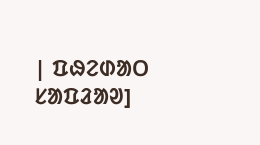| ᱯᱷᱮᱰᱟᱛ ᱥᱟᱯᱲᱟᱣ]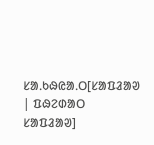ᱥᱟᱹᱠᱷᱭᱟᱹᱛ[ᱥᱟᱯᱲᱟᱣ | ᱯᱷᱮᱰᱟᱛ ᱥᱟᱯᱲᱟᱣ]